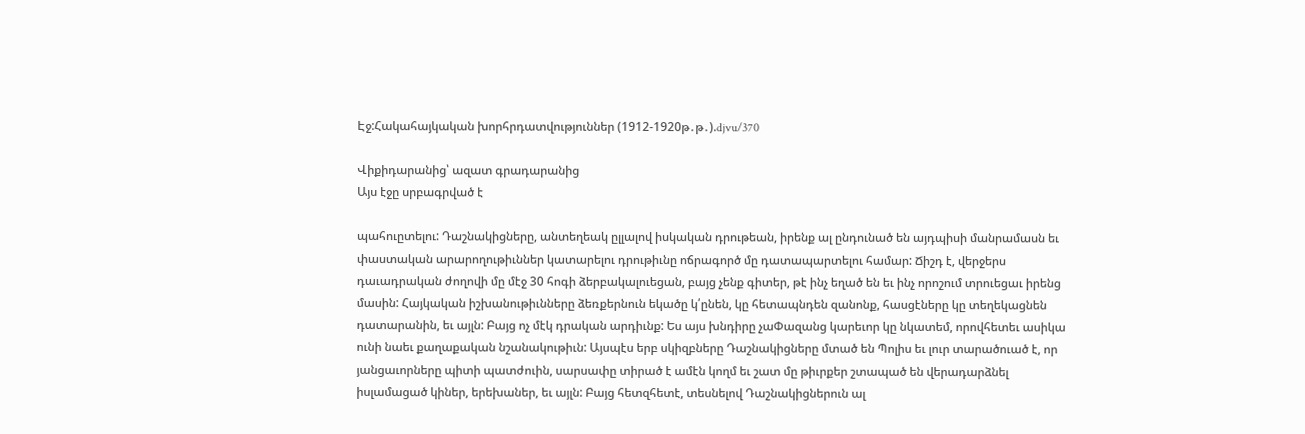Էջ:Հակահայկական խորհրդատվություններ (1912-1920թ․թ․).djvu/370

Վիքիդարանից՝ ազատ գրադարանից
Այս էջը սրբագրված է

պահուըտելու: Դաշնակիցները, անտեղեակ ըլլալով իսկական դրութեան, իրենք ալ ընդունած են այդպիսի մանրամասն եւ փաստական արարողութիւններ կատարելու դրութիւնը ոճրագործ մը դատապարտելու համար: Ճիշդ է, վերջերս դաւադրական ժողովի մը մէջ 30 հոգի ձերբակալուեցան, բայց չենք գիտեր, թէ ինչ եղած են եւ ինչ որոշում տրուեցաւ իրենց մասին: Հայկական իշխանութիւնները ձեռքերնուն եկածը կ՛ընեն, կը հետապնդեն զանոնք, հասցէները կը տեղեկացնեն դատարանին, եւ այլն: Բայց ոչ մէկ դրական արդիւնք: Ես այս խնդիրը չաՓազանց կարեւոր կը նկատեմ, որովհետեւ ասիկա ունի նաեւ քաղաքական նշանակութիւն: Այսպէս երբ սկիզբները Դաշնակիցները մտած են Պոլիս եւ լուր տարածուած է, որ յանցաւորները պիտի պատժուին, սարսափը տիրած է ամէն կողմ եւ շատ մը թիւրքեր շտապած են վերադարձնել իսլամացած կիներ, երեխաներ, եւ այլն: Բայց հետզհետէ, տեսնելով Դաշնակիցներուն ալ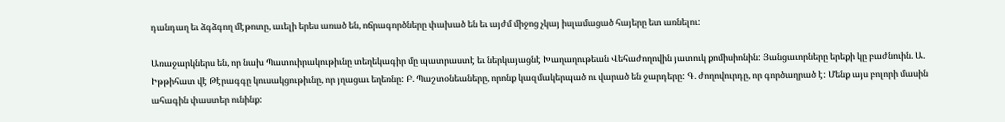դանդաղ եւ ձգձգող մէթոտը, աւելի երես առած են, ոճրագործները փախած են եւ այժմ միջոց չկայ իսլամացած հայերը ետ առնելու:

Առաջարկներս են, որ նախ Պատուիրակութիւնը տեղեկագիր մը պատրաստէ եւ ներկայացնէ Խաղաղութեան Վեհաժողովին յատուկ քոմիսիոնին: Յանցաւորները երեքի կը բաժնուին. Ա. Իթթիհատ վէ Թէրագգը կուսակցութիւնը, որ յղացաւ եղեռնը: Բ. Պաշտօնեաները, որոնք կազմակերպած ու վարած են ջարդերը: Գ. ժողովուրդը, որ գործաղրած է: Մենք այս բոլորի մասին ահագին փաստեր ունինք: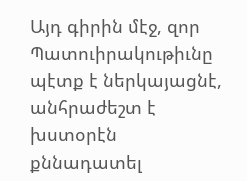Այդ գիրին մէջ, զոր Պատուիրակութիւնը պէտք է ներկայացնէ, անհրաժեշտ է խստօրէն քննադատել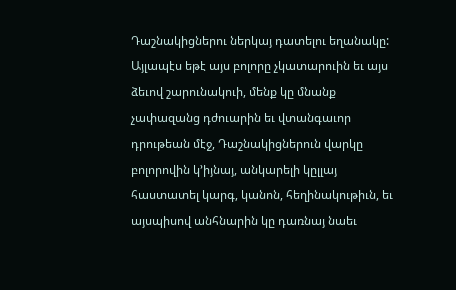Դաշնակիցներու ներկայ դատելու եղանակը: Այլապէս եթէ այս բոլորը չկատարուին եւ այս ձեւով շարունակուի, մենք կը մնանք չափազանց դժուարին եւ վտանգաւոր դրութեան մէջ, Դաշնակիցներուն վարկը բոլորովին կ՚իյնայ, անկարելի կըլլայ հաստատել կարգ, կանոն, հեղինակութիւն, եւ այսպիսով անհնարին կը դառնայ նաեւ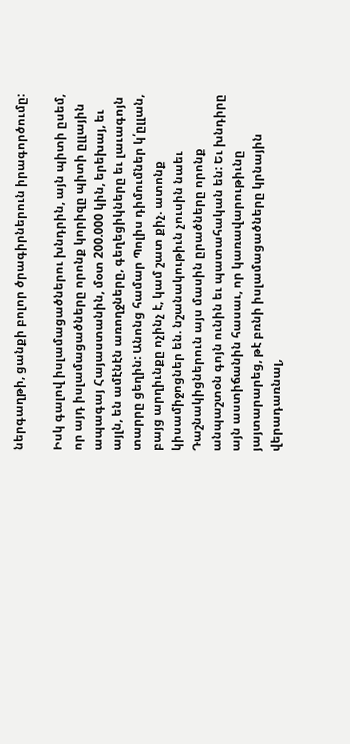ներգաղթի, ցանքի բոլոր ծրագիրներուն իրագործումը:

Իսկ գալով իսլամացածներու խնդրին, այն պիտի ըսեմ, որ այդ իսլամացածները որոնք կորիզը պիտի ըլլային ապագայ Հայաստանին, մօտ 200.000 կին, երեխայ, եւ այլն, են ամէնէն առողջները, գեղեցիկները եւ լաւագոյն տարրը ցեղին: Անոնց համար Պոլիս դիմումներ կ՛ըլլան, բայց արղիւնքը ոչինչ է, կամ շատ քիչ. ատոնք կիսամիջոցներ են. նշանակութիւն չուսին նաեւ Դաշնակիցներուն այս մասին ըրածները որոնք անպաշտօն գոյն ունին եւ պատահական են: Եւ խնդիրը այն աստիճանին հասաւ, որ կառավարութիւնը յայտարարեց, թէ բռնի իսլամացածները կրնային վերադառնալ,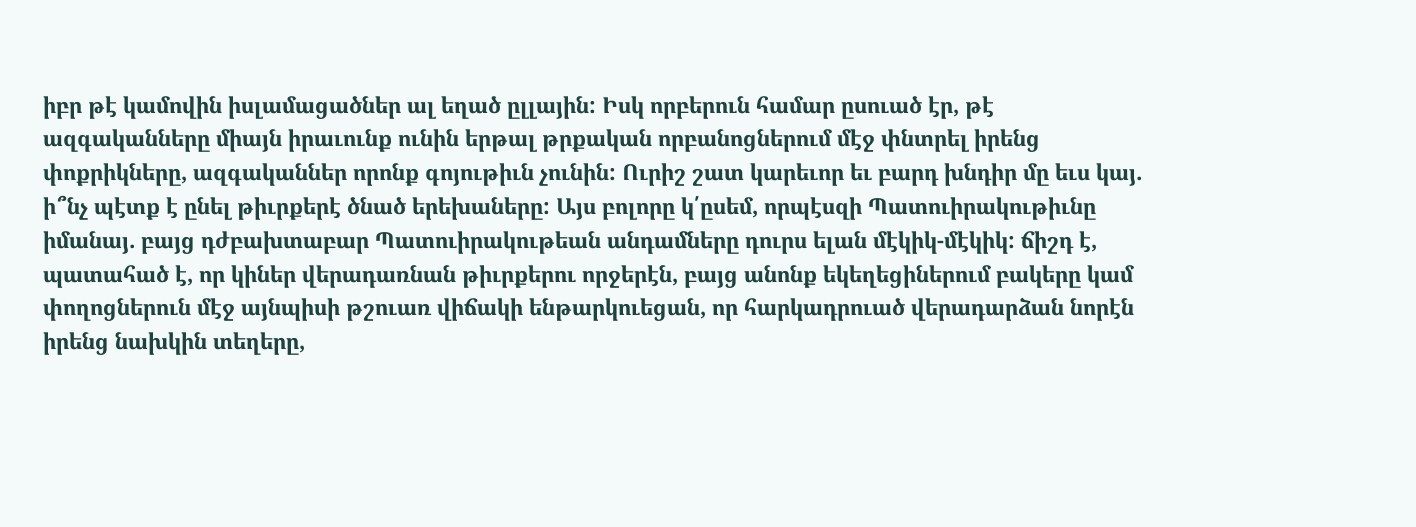իբր թէ կամովին իսլամացածներ ալ եղած ըլլային: Իսկ որբերուն համար ըսուած էր, թէ ազգականները միայն իրաւունք ունին երթալ թրքական որբանոցներում մէջ փնտրել իրենց փոքրիկները, ազգականներ որոնք գոյութիւն չունին: Ուրիշ շատ կարեւոր եւ բարդ խնդիր մը եւս կայ. ի՞նչ պէտք է ընել թիւրքերէ ծնած երեխաները: Այս բոլորը կ՛ըսեմ, որպէսզի Պատուիրակութիւնը իմանայ. բայց դժբախտաբար Պատուիրակութեան անդամները դուրս ելան մէկիկ-մէկիկ: ճիշդ է, պատահած է, որ կիներ վերադառնան թիւրքերու որջերէն, բայց անոնք եկեղեցիներում բակերը կամ փողոցներուն մէջ այնպիսի թշուառ վիճակի ենթարկուեցան, որ հարկադրուած վերադարձան նորէն իրենց նախկին տեղերը,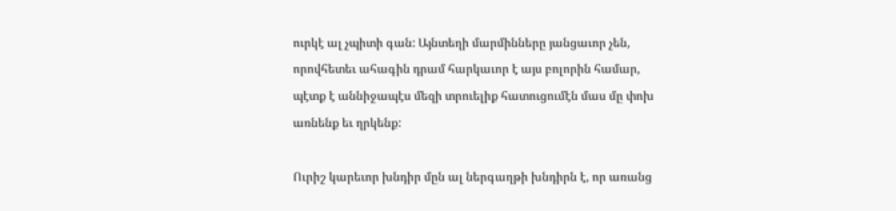ուրկէ ալ չպիտի գան: Այնտեղի մարմինները յանցաւոր չեն, որովհետեւ ահագին դրամ հարկաւոր է այս բոլորին համար, պէտք է աննիջապէս մեզի տրուելիք հատուցումէն մաս մը փոխ առնենք եւ ղրկենք:

Ուրիշ կարեւոր խնդիր մըն ալ ներգաղթի խնդիրն է, որ առանց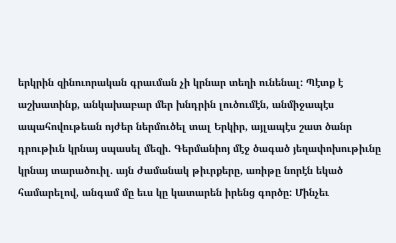երկրին զինուորական գրաւման չի կրնար տեղի ունենալ: Պէտք է աշխատինք, անկախաբար մեր խնդրին լուծումէն, անմիջապէս ապահովութեան ոյժեր ներմուծել տալ Երկիր, այլապէս շատ ծանր դրութիւն կրնայ սպասել մեզի. Գերմանիոյ մէջ ծագած յեղափոխութիւնը կրնայ տարածուիլ. այն ժամանակ թիւրքերը, առիթը նորէն եկած համարելով, անգամ մը եւս կը կատարեն իրենց գործը: Մինչեւ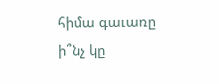հիմա գաւառը ի՞նչ կը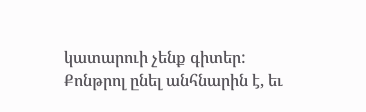կատարուի չենք գիտեր: Քոնթրոլ ընել անհնարին է, եւ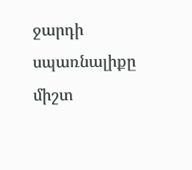ջարդի սպառնալիքը միշտ